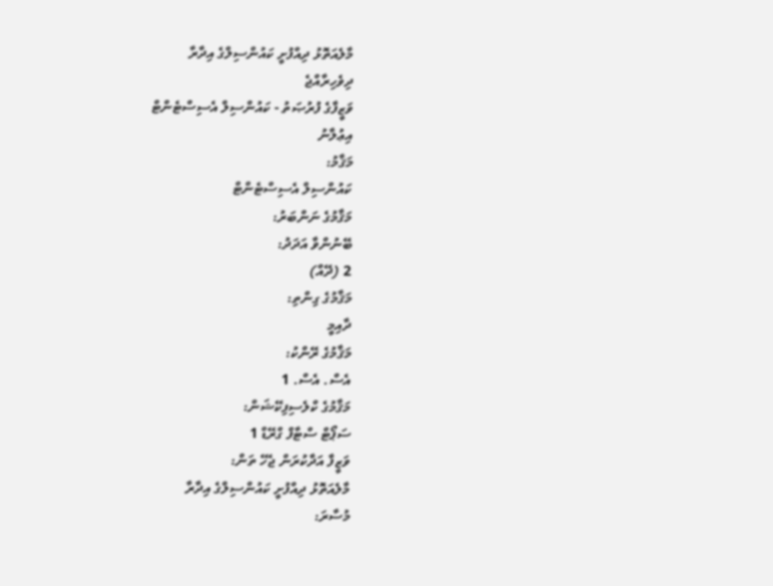މާލެއަތޮޅު ދިއްފުށީ ކައުންސިލްގެ އިދާރާ
ދިވެހިރާއްޖެ
ވަޒީފާގެ ފުރުޞަތު - ކައުންސިލް އެސިސްޓެންޓް
އިޢުލާނު
މަޤާމު:
ކައުންސިލް އެސިސްޓެންޓް
މަޤާމުގެ ނަންބަރު:
ބޭނުންވާ އަދަދު:
2 (ދޭއް)
މަޤާމުގެ ގިންތި:
ދާއިމީ
މަޤާމުގެ ރޭންކު:
އެސް. އެސް. 1
މަޤާމުގެ ކްލެސިފިކޭޝަން:
ސަޕޯޓް ސްޓާފް ގްރޭޑް 1
ވަޒީފާ އަދާކުރަން ޖެހޭ ތަން:
މާލެއަތޮޅު ދިއްފުށީ ކައުންސިލްގެ އިދާރާ
މުސާރަ: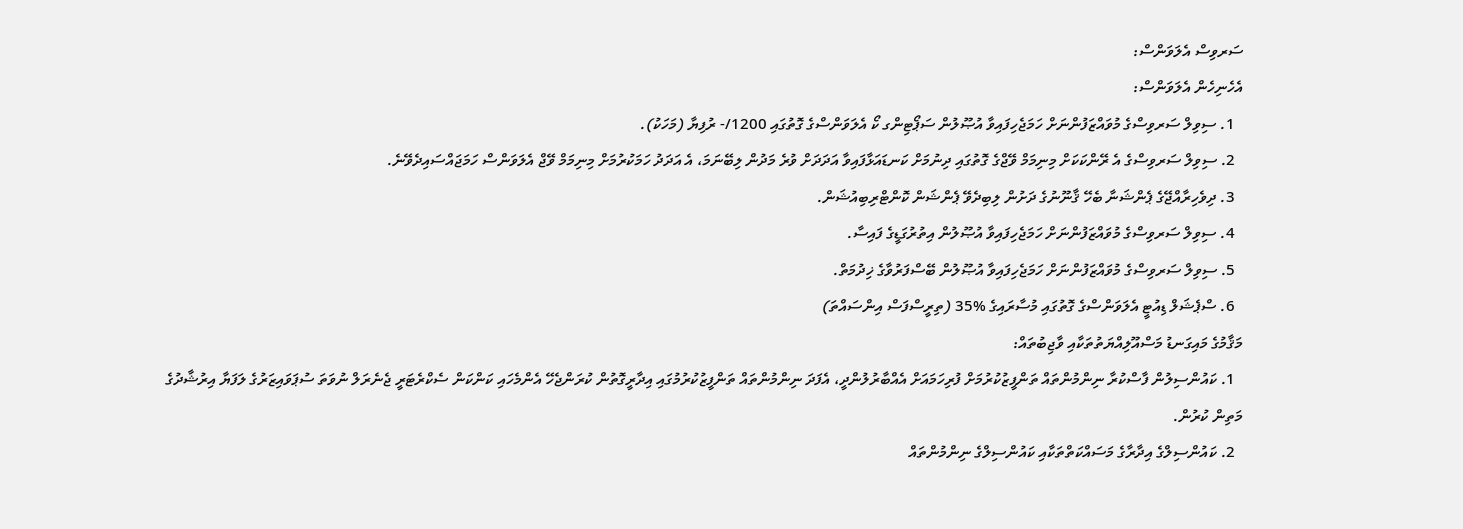ސަރވިސް އެލަވަންސް:
އެހެނިހެން އެލަވަންސް:
  1. ސިވިލް ސަރވިސްގެ މުވައްޒަފުންނަށް ހަމަޖެހިފައިވާ އުޞޫލުން ސަޕޯޓިންގ ކޯ އެލަވަންސްގެ ގޮތުގައި 1200/- ރުފިޔާ (މަހަކު).
  2. ސިވިލް ސަރވިސްގެ އެ ރޭންކަކަށް މިނިމަމް ވޭޖްގެ ގޮތުގައި ދިނުމަށް ކަނޑައަޅާފައިވާ އަދަދަށް ވުރެ މަދުން ލިބޭނަމަ، އެ އަދަދު ހަމަކުރުމަށް މިނިމަމް ވޭޖް އެލަވަންސް ހަމަޖައްސައިދެވޭނެ.
  3. ދިވެހިރާއްޖޭގެ ޕެންޝަނާ ބެހޭ ޤާނޫނުގެ ދަށުން ލިބިދެވޭ ޕެންޝަން ކޮންޓްރިބިއުޝަން.
  4. ސިވިލް ސަރވިސްގެ މުވައްޒަފުންނަށް ހަމަޖެހިފައިވާ އުޞޫލުން އިތުރުގަޑީގެ ފައިސާ.
  5. ސިވިލް ސަރވިސްގެ މުވައްޒަފުންނަށް ހަމަޖެހިފައިވާ އުޞޫލުން ބޭސްފަރުވާގެ ޚިދުމަތް.
  6. ސްޕެޝަލް ޑިއުޓީ އެލަވަންސްގެ ގޮތުގައި މުސާރައިގެ %35 (ތިރީސްފަސް އިންސައްތަ)
މަޤާމުގެ މައިގަނޑު މަސްއޫލިއްޔަތުތަކާއި ވާޖިބުތައް:
  1. ކައުންސިލުން ފާސްކުރާ ނިންމުންތައް ތަންފީޒުކުރުމަށް ފުރިހަމައަށް އެއްބާރުލުންދީ، އެފަދަ ނިންމުންތައް ތަންފީޒުކުރުމުގައި އިދާރީގޮތުން ކުރަންޖެހޭ އެންމެހައި ކަންކަން ސެކްރެޓަރީ ޖެނެރަލް ނުވަތަ ސުޕަވައިޒަރުގެ ލަފަޔާ އިރުޝާދުގެ މަތިން ކުރުން.
  2. ކައުންސިލްގެ އިދާރާގެ މަސައްކަތްތަކާއި ކައުންސިލްގެ ނިންމުންތައް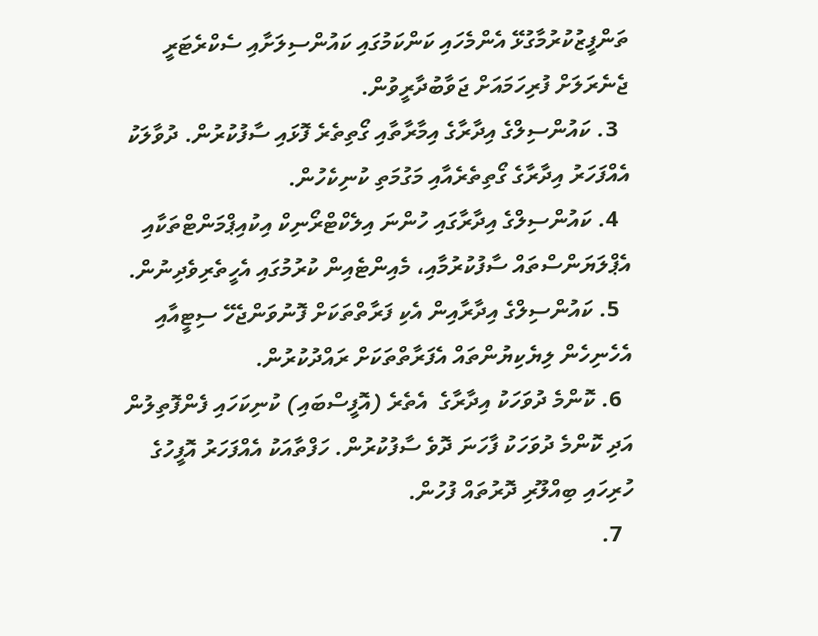ތަންފީޒުކުރުމާގުޅޭ އެންމެހައި ކަންކަމުގައި ކައުންސިލަށާއި ސެކްރެޓަރީ ޖެނެރަލަށް ފުރިހަމައަށް ޖަވާބުދާރީވުން.
  3. ކައުންސިލްގެ އިދާރާގެ އިމާރާތާއި ގޯތިތެރެ ފޮޅައި ސާފުކުރުން. ދުވާލަކު އެއްފަހަރު އިދާރާގެ ގޯތިތެރެއާއި މަގުމަތި ކުނިކެހުން.
  4. ކައުންސިލްގެ އިދާރާގައި ހުންނަ އިލެކްޓްރޯނިކް އިކުއިޕްމަންޓްތަކާއި އެޕްލަޔަންސްތައް ސާފުކުރުމާއި، މެއިންޓެއިން ކުރުމުގައި އެހީތެރިވެދިނުން.
  5. ކައުންސިލްގެ އިދާރާއިން އެކި ފަރާތްތަކަށް ފޮނުވަންޖެހޭ ސިޓީއާއި އެހެނިހެން ލިޔެކިޔުންތައް އެފަރާތްތަކަށް ރައްދުކުރުން.
  6. ކޮންމެ ދުވަހަކު އިދާރާގެ  އެތެރެ (އޮފީސްބައި) ކުނިކަހައި ފެންފޮތިލުން އަދި ކޮންމެ ދުވަހަކު ފާހަނަ ދޮވެ ސާފުކުރުން. ހަފްތާއަކު އެއްފަހަރު އޮފީހުގެ ހުރިހައި ބިއްލޫރި ދޮރުތައް ފުހުން.
  7.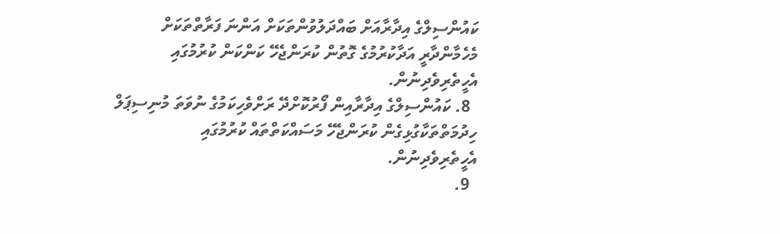ކައުންސިލްގެ އިދާރާއަށް ބައްދަލުވުންތަކަށް އަންނަ ފަރާތްތަކަށް މެހެމާންދާރީ އަދާކުރުމުގެ ގޮތުން ކުރަންޖެހޭ ކަންކަން ކުރުމުގައި އެހީތެރިވެދިނުން.
  8. ކައުންސިލްގެ އިދާރާއިން ފޯރުކޮށްދޭ ރަށްވެހިކަމުގެ ނުވަތަ މުނިސިޕަލް ހިދުމަތްތަކާގުޅިގެން ކުރަންޖެހޭ މަސައްކަތްތައް ކުރުމުގައި އެހީތެރިވެދިނުން.
  9.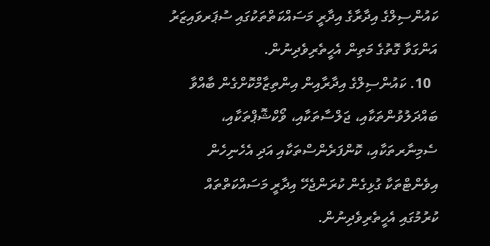ކައުންސިލްގެ އިދާރާގެ އިދާރީ މަސައްކަތްތަކުގައި ސުޕަރވައިޒަރު އަންގަވާ ގޮތުގެ މަތިން އެހީތެރިވެދިނުން.
  10. ކައުންސިލްގެ އިދާރާއިން އިންތިޒާމްކޮށްގެން ބާއްވާ ބައްދަލުވުންތަކާއި، ޖަލްސާތަކާއި، ވޯކްޝޮޕްތަކާއި، ސެމިނާރތަކާއި، ކޮންފަރެންސްތަކާއި އަދި އެހެނިހެން އިވެންޓްތަކާ ގުޅިގެން ކުރަންޖެހޭ އިދާރީ މަސައްކަތްތައް ކުރުމުގައި އެހީތެރިވެދިނުން.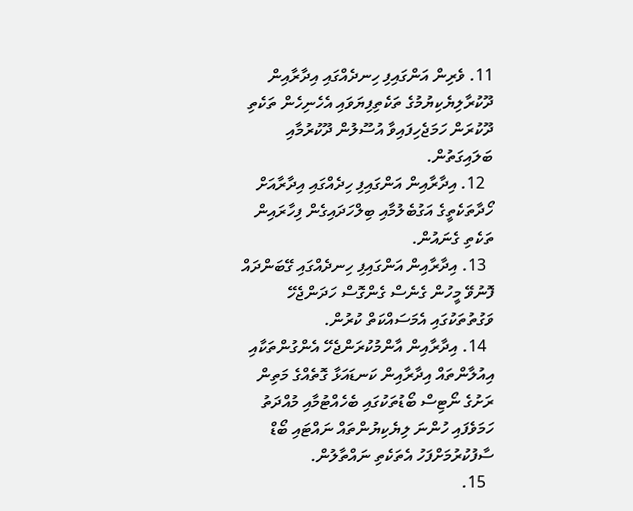11. ވެރިން އަންގައިފި ހިނދެއްގައި އިދާރާއިން ދޫކުރާލިޔެކިޔުމުގެ ތަކެތިފިޔަވައި އެހެނިހެން ތަކެތި ދޫކުރަން ހަމަޖެހިފައިވާ އުސޫލުން ދޫކުރުމާއި ބަލައިގަތުން.
  12. އިދާރާއިން އަންގައިފި ހިދެއްގައި އިދާރާއަށް ހޯދާތަކެތީގެ އަގުބެލުމާއި ބިލްހަދައިގެން ފިހާރައިން ތަކެތި ގެނައުން.
  13. އިދާރާއިން އަންގައިފި ހިނދެއްގައި ގޭބަންދައް ފޮނުވޭ މީހުން ގެނެސް ގެންގޮސް ހަދަންޖެހޭ ވަގުތުތަކުގައި އެމަސައްކަތް ކުރުން.
  14. އިދާރާއިން އާންމުކުރަންޖެހޭ އެންގުންތަކާއި އިއުލާންތައް އިދާރާއިން ކަނޑައަޅާ ގޮތެއްގެ މަތިން ރަށުގެ ނޯޓިސް ބޯޑުތަކުގައި ބެހެއްޓުމާއި މުއްދަތު ހަމަވެފައި ހުންނަ ލިޔެކިޔުންތައް ނައްޓައި ބޯޑް ސާފުކުރުމަށްފަހު އެތަކެތި ނައްތާލުން.
  15.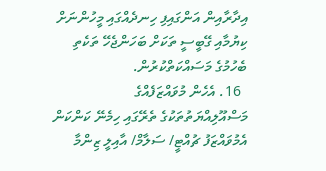އިދާރާއިން އަންގައިފި ހިނދެއްގައި މީހުންނަށް ކިޔުމާއި ގޭބީސީ ތަކަށް ބަހަންޖެހޭ ތަކެތި ބެހުމުގެ މަސައްކަތްކުރުން.
  16. އެހެން މުވައްޒަފެއްގެ މަސްއޫލިއްޔަތުތަކުގެ ތެރޭގައި ހިމެނޭ ކަންކަން އެމުވައްޒަފު ޗުއްޓީ/ ސަލާމް/ އާއިލީ ޒިންމާ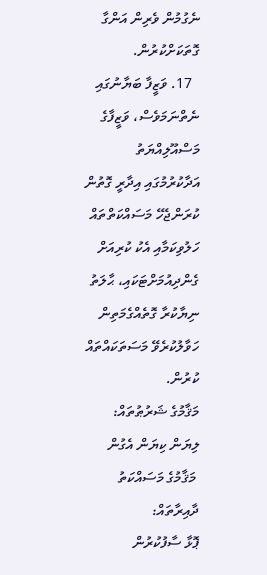ނެގުމުން ވެރިން އަންގާ ގޮތަކަށްކުރުން.
  17. ވަޒީފާ ބަޔާނުގައި ނެތްނަމަވެސް، ވަޒީފާގެ މަސްއޫލިއްޔަތު އަދާކުރުމުގައި އިދާރީ ގޮތުން ކުރަންޖެހޭ މަސައްކަތްތައް ހަލުވިކަމާއި އެކު ކުރިއަށް ގެންދިއުމަށްޓަކައި، ޙާލަތު ނިޔާކުރާ ގޮތެއްގެމަތިން ހަވާލުކުރެވޭ މަސަތަކައްތައް ކުރުން.
މަޤާމުގެ ޝަރުޠުތައް:
ލިޔަން ކިޔަން އެގުން
 މަޤާމުގެ މަސައްކަތު ދާއިރާތައް:
ޕޮޅާ ސާފުކުރުން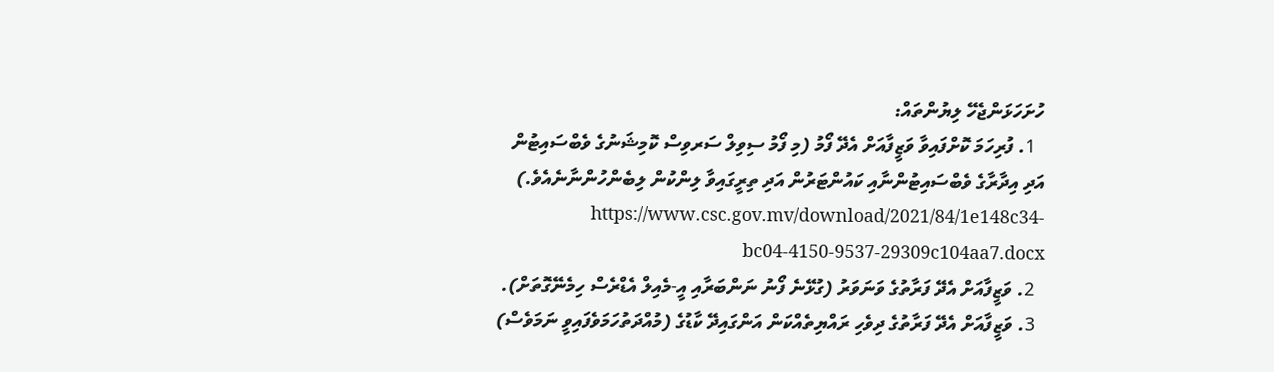ހުށަހަޅަންޖެހޭ ލިޔުންތައް:
  1. ފުރިހަމަ ކޮށްފައިވާ ވަޒީފާއަށް އެދޭ ފޯމު (މި ފޯމު ސިވިލް ސަރވިސް ކޮމިޝަނުގެ ވެބްސައިޓުން އަދި އިދާރާގެ ވެބްސައިޓުންނާއި ކައުންޓަރުން އަދި ތިރީގައިވާ ލިންކުން ލިބެންހުންނާނެއެވެ.)  https://www.csc.gov.mv/download/2021/84/1e148c34-bc04-4150-9537-29309c104aa7.docx
  2. ވަޒީފާއަށް އެދޭ ފަރާތުގެ ވަނަވަރު (ގުޅޭނެ ފޯނު ނަންބަރާއި އީ-މެއިލް އެޑްރެސް ހިމެނޭގޮތަށް).
  3. ވަޒީފާއަށް އެދޭ ފަރާތުގެ ދިވެހި ރައްޔިތެއްކަން އަންގައިދޭ ކާޑުގެ (މުއްދަތުހަމަވެފައިވީ ނަމަވެސް)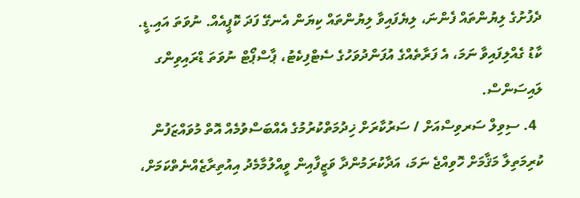ދެފުށުގެ ލިޔުންތައް ފެންނަ، ލިޔެފައިވާ ލިޔުންތައް ކިޔަން އެނގޭ ފަދަ ކޮޕީއެއް. ނުވަތަ އައި.ޑީ. ކާޑު ގެއްލިފައިވާ ނަމަ، އެ ފަރާތެއްގެ އުފަންދުވަހުގެ ސެޓްފިކެޓު، ޕާސްޕޯޓް ނުވަތަ ޑްރައިވިންގ ލައިސަންސް.
  4. ސިވިލް ސަރވިސްއަށް / ސަރުކާރަށް ޚިދުމަތްކުރުމުގެ އެއްބަސްވުމެއް އޮތް މުވައްޒަފުން ކުރިމަތިލާ މަޤާމަށް ހޮވިއްޖެ ނަމަ، އަދާކުރަމުންދާ ވަޒީފާއިން ވީއްލުމާމެދު އިއުތިރާޒެއްނެތްކަމަށް،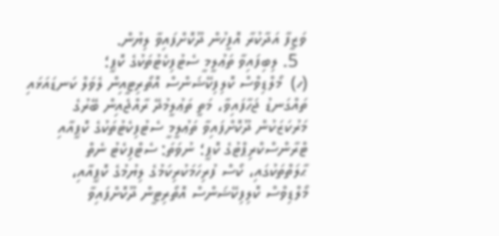ވަޒީފާ އަދާކުރާ އޮފީހުން ދޫކޮށްފައިވާ ލިޔުން.
  5. ލިބިފައިވާ ތަޢުލީމީ ސެޓުފިކެޓުތަކުގެ ކޮޕީ؛
(ހ)  މޯލްޑިވްސް ކޮލިފިކޭޝަންސް އޮތޯރިޓީއިން ލެވަލް ކަނޑައަޅައި ތައްގަނޑު ޖަހާފައިވާ، މަތީ ތަޢުލީމުދޭ ރާއްޖެއިން ބޭރުގެ މަރުކަޒަކުން ދޫކޮށްފައިވާ ތަޢުލީމީ ސެޓުފިކެޓުތަކުގެ ކޮޕީއާއި ޓްރާންސްކްރިޕްޓުގެ ކޮޕީ؛ ނުވަތަ: ސެޓްފިކެޓު ނެތް ޙާލަތްތަކުގައި، ކޯސް ފުރިހަމަކުރިކަމުގެ ލިޔުމުގެ ކޮޕީއާއި، މޯލްޑިވްސް ކޮލިފިކޭޝަންސް އޮތޯރިޓީން ދޫކޮށްފައިވާ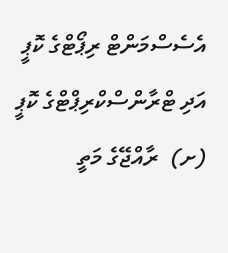އެސެސްމަންޓް ރިޕޯޓްގެ ކޮޕީ އަދި ޓްރާންސްކްރިޕްޓްގެ ކޮޕީ
(ށ)  ރާއްޖޭގެ މަތީ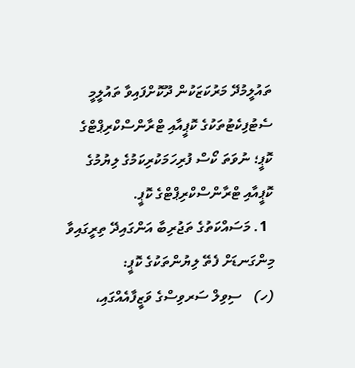ތައުލީމުދޭ މަރުކަޒަކުން ދޫކޮށްފައިވާ ތައުލީމީ ސެޓުފިކެޓުތަކުގެ ކޮޕީއާއި ޓްރާންސްކްރިޕްޓްގެ ކޮޕީ؛ ނުވަތަ ކޯސް ފުރިހަމަކުރިކަމުގެ ލިޔުމުގެ ކޮޕީއާއި ޓްރާންސްކްރިޕްޓްގެ ކޮޕީ.
  1. މަސައްކަތުގެ ތަޖުރިބާ އަންގައިދޭ ތިރީގައިވާ މިންގަނޑަށް ފެތޭ ލިޔުންތަކުގެ ކޮޕީ:
(ހ)   ސިވިލް ސަރވިސްގެ ވަޒީފާއެއްގައި،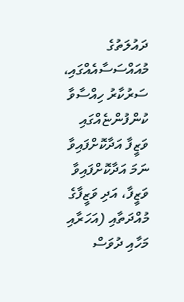ދައުލަތުގެ މުއައްސަސާއެއްގައި، ސަރުކާރު ހިއްސާވާ ކުންފުންޏެއްގައި ވަޒީފާ އަދާކޮށްފައިވާ ނަމަ އަދާކޮށްފައިވާ ވަޒީފާ، އަދި ވަޒީފާގެ މުއްދަތާއި (އަހަރާއި މަހާއި ދުވަސް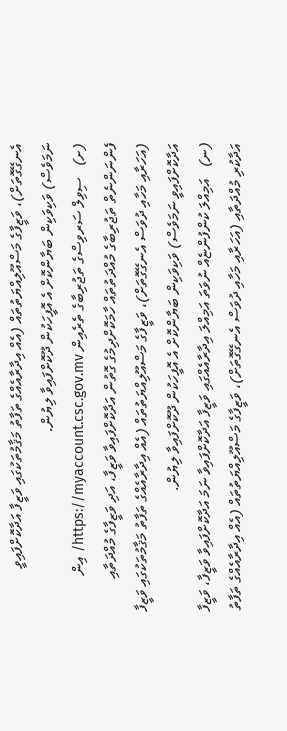އެނގޭގޮތަށް)، ވަޒީފާގެ މަސްއޫލިއްޔަތުތައް (އެއް އިދާރާއެއްގެ ތަފާތު މަޤާމުތަކުގައި ވަޒީފާ އަދާކޮށްފައިވީ ނަމަވެސް) ވަކިވަކިން ބަޔާންކޮށް އެ އޮފީހަކުން ދޫކޮށްފައިވާ ލިޔުން.
(ށ)   ސިވިލް ސަރވިސްގެ ތަޖުރިބާގެ ތެރެއިން https://myaccount.csc.gov.mv/ އިން ފެންނަންނެތް ތަޖުރިބާގެ މުއްދަތުތައް ހާމަކޮށްދިމުގެ ގޮތުން އަދާކޮށްފައިވާ ވަޒީފާ، އަދި ވަޒީފާގެ މުއްދަތާއި (އަހަރާއި މަހާއި ދުވަސް އެނގޭގޮތަށް)، ވަޒީފާގެ މަސްއޫލިއްޔަތުތައް (އެއް އިދާރާއެއްގެ ތަފާތު މަޤާމުތަކުގައި ވަޒީފާ އަދާކޮށްފައިވީ ނަމަވެސް) ވަކިވަކިން ބަޔާންކޮށް އެ އޮފީހަކުން ދޫކޮށްފައިވާ ލިޔުން.
(ނ)   އަމިއްލަ ކުންފުންޏެއް ނުވަތަ އަމިއްލަ އިދާރާއެއްގައި ވަޒީފާ އަދާކޮށްފައިވާ ނަމަ އަދާކޮށްފައިވާ ވަޒީފާ، ވަޒީފާ އަދާކުރި މުއްދަތާއި (އަހަރާއި މަހާއި ދުވަސް އެނގޭގޮތަށް)، ވަޒީފާގެ މަސްއޫލިއްޔަތުތައް (އެއް އިދާރާއެއްގެ ތަފާތު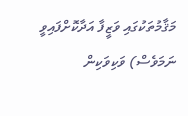މަޤާމުތަކުގައި ވަޒީފާ އަދާކޮށްފައިވީ ނަމަވެސް) ވަކިވަކިން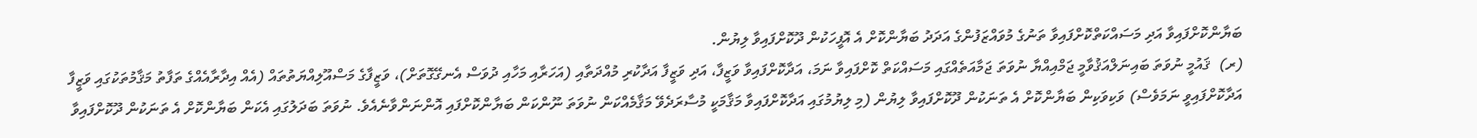ބަޔާންކޮށްފައިވާ އަދި މަސައްކަތްކޮށްފައިވާ ތަނުގެ މުވައްޒަފުންގެ އަދަދު ބަޔާންކޮށް އެ އޮފީހަކުން ދޫކޮށްފައިވާ ލިޔުން.
(ރ)  ޤައުމީ ނުވަތަ ބައިނަލްއަޤުވާމީ ޖަމްއިއްޔާ ނުވަތަ ޖަމާއަތެއްގައި މަސައްކަތް ކޮށްފައިވާ ނަމަ، އަދާކޮށްފައިވާ ވަޒީފާ، އަދި ވަޒީފާ އަދާކުރި މުއްދަތާއި (އަހަރާއި މަހާއި ދުވަސް އެނގޭގޮތަށް)، ވަޒީފާގެ މަސްއޫލިއްޔަތުތައް (އެއް އިދާރާއެއްގެ ތަފާތު މަޤާމުތަކުގައި ވަޒީފާ އަދާކޮށްފައިވީ ނަމަވެސް) ވަކިވަކިން ބަޔާންކޮށް އެ ތަނަކުން ދޫކޮށްފައިވާ ލިޔުން (މި ލިޔުމުގައި އަދާކޮށްފައިވާ މަޤާމަކީ މުސާރަދެވޭ މަޤާމެއްކަން ނުވަތަ ނޫންކަން ބަޔާންކޮށްފައި އޮންނަންވާނެއެވެ. ނުވަތަ ބަދަލުގައި އެކަން ބަޔާންކޮށް އެ ތަނަކުން ދޫކޮށްފައިވާ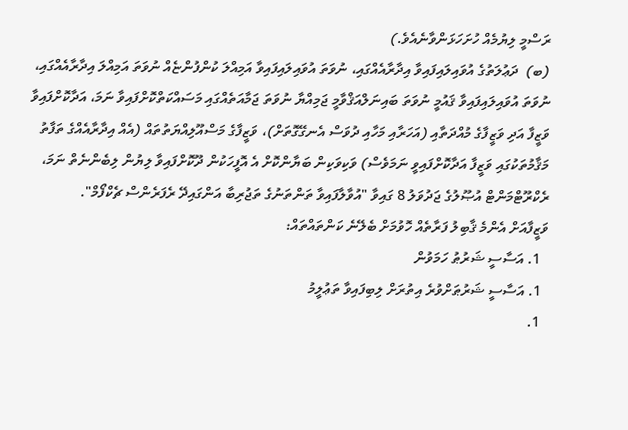ރަސްމީ ލިޔުމެއް ހުށަހަޅަންވާނެއެވެ.)
(ބ)  ދަޢުލަތުގެ އުވައިލައިފައިވާ އިދާރާއެއްގައި، ނުވަތަ އުވައިލައިފައިވާ އަމިއްލަ ކުންފުންޏެއް ނުވަތަ އަމިއްލަ އިދާރާއެއްގައި، ނުވަތަ އުވައިލައިފައިވާ ޤައުމީ ނުވަތަ ބައިނަލްއަޤްވާމީ ޖަމިއްޔާ ނުވަތަ ޖަމާއަތެއްގައި މަސައްކަތްކޮށްފައިވާ ނަމަ، އަދާކޮށްފައިވާ ވަޒީފާ އަދި ވަޒީފާގެ މުއްދަތާއި (އަހަރާއި މަހާއި ދުވަސް އެނގޭގޮތަށް)، ވަޒީފާގެ މަސްއޫލިއްޔަތުތައް (އެއް އިދާރާއެއްގެ ތަފާތު މަޤާމުތަކުގައި ވަޒީފާ އަދާކޮށްފައިވީ ނަމަވެސް) ވަކިވަކިން ބަޔާންކޮށް އެ އޮފީހަކުން ދޫކޮށްފައިވާ ލިޔުން ލިބެންނެތް ނަމަ، ރެކްރޫޓްމަންޓް އުޞޫލުގެ ޖަދުވަލު 8 ގައިވާ "އުވާލާފައިވާ ތަންތަނުގެ ތަޖުރިބާ އަންގައިދޭ ރެފަރެންސް ޗެކްފޯމް".
ވަޒީފާއަށް އެންމެ ޤާބިލު ފަރާތެއް ހޮވުމަށް ބެލޭނެ ކަންތައްތައް:
  1. އަސާސީ ޝަރުޠު ހަމަވުން
  1. އަސާސީ ޝަރުޠަށްވުރެ އިތުރަށް ލިބިފައިވާ ތަޢުލީމު
  1.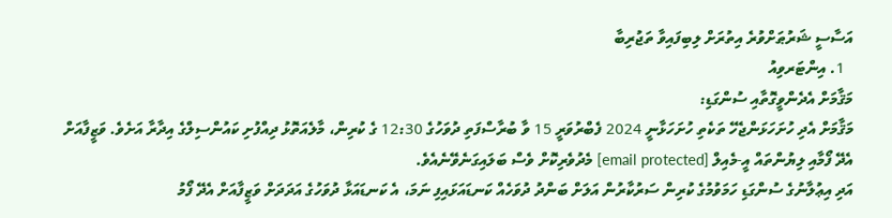އަސާސީ ޝަރުޠަށްވުރެ އިތުރަށް ލިބިފައިވާ ތަޖުރިބާ
  1. އިންޓަރވިއު
މަޤާމަށް އެދެންވީގޮތާއި ސުންގަޑި:
މަޤާމަށް އެދި ހުށަހަޅަންޖެހޭ ތަކެތި ހުށަހަޅާނީ 2024 ފެބްރުވަރީ 15 ވާ ބުރާސްފަތި ދުވަހުގެ 12:30 ގެ ކުރިން، މާލެއަތޮޅު ދިއްފުށި ކައުންސިލްގެ އިދާރާ އަށެވެ. ވަޒީފާއަށް އެދޭ ފޯމާއި ލިޔުންތައް އީ-މެއިލް [email protected] މެދުވެރިކޮށް ވެސް ބަލައިގަނެވޭނެއެވެ.
އަދި އިޢުލާނުގެ ސުންގަޑި ހަމަވުމުގެ ކުރިން ސަރުކާރުން އަލަށް ބަންދު ދުވަހެއް ކަނޑައަޅައިފި ނަމަ، އެ ކަނޑައަޅާ ދުވަހުގެ އަދަދަށް ވަޒީފާއަށް އެދޭ ފޯމު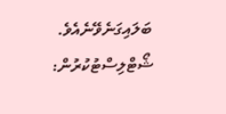ބަލައިގަނެވޭނެއެވެ.
ޝޯޓްލިސްޓުކުރުން: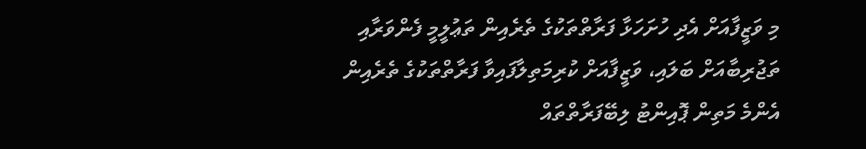މި ވަޒީފާއަށް އެދި ހުށަހަޅާ ފަރާތްތަކުގެ ތެރެއިން ތަޢުލީމީ ފެންވަރާއި ތަޖުރިބާއަށް ބަލައި، ވަޒީފާއަށް ކުރިމަތިލާފައިވާ ފަރާތްތަކުގެ ތެރެއިން އެންމެ މަތިން ޕޮއިންޓު ލިބޭފަރާތްތައް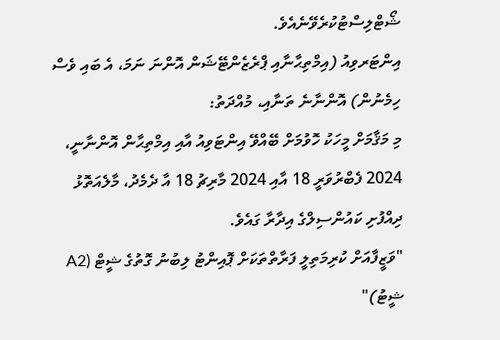ޝޯޓްލިސްޓުކުރެވޭނެއެވެ.
އިންޓަރވިއު (އިމްތިޙާނާއި ޕްރެޒެންޓޭޝަން އޮންނަ ނަމަ، އެ ބައި ވެސް ހިމެނުން) އޮންނާނެ ތަނާއި، މުއްދަތު:
މި މަޤާމަށް މީހަކު ހޮވުމަށް ބޭއްވޭ އިންޓަވިއު އާއި އިމްތިޙާން އޮންނާނީ، 2024 ފެބްރުވަރީ 18 އާއި 2024 މާރިޗު 18 އާ ދެމެދު، މާލެއަތޮޅު ދިއްފުށި ކައުންސިލްގެ އިދާރާ ގައެވެ.
"ވަޒީފާއަށް ކުރިމަތިލީ ފަރާތްތަކަށް ޕޮއިންޓު ލިބުނު ގޮތުގެ ޝީޓް (A2 ޝީޓު)"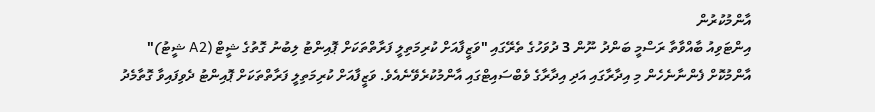އާންމުކުރުން
އިންޓަވިއު ބާއްވާތާ ރަސްމީ ބަންދު ނޫން 3 ދުވަހުގެ ތެރޭގައި "ވަޒީފާއަށް ކުރިމަތިލީ ފަރާތްތަކަށް ޕޮއިންޓު ލިބުނު ގޮތުގެ ޝީޓް (A2 ޝީޓު)" އާންމުކޮށް ފެންނާނެހެން މި އިދާރާގައި އަދި އިދާރާގެ ވެބްސައިޓްގައި އާންމުކުރެވޭނެއެވެ. ވަޒީފާއަށް ކުރިމަތިލީ ފަރާތްތަކަށް ޕޮއިންޓު ދެވިފައިވާ ގޮތާމެދު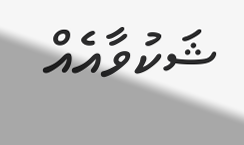ޝަކުވާއެއް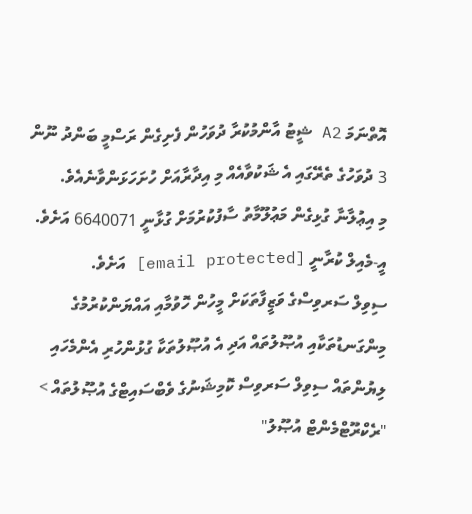އޮތްނަމަ A2 ޝީޓު އާންމުކުރާ ދުވަހުން ފެށިގެން ރަސްމީ ބަންދު ނޫން 3 ދުވަހުގެ ތެރޭގައި އެ ޝަކުވާއެއް މި އިދާރާއަށް ހުށަހަޅަންވާނެއެވެ.
މި އިޢުލާނާ ގުޅިގެން މަޢުލޫމާތު ސާފުކުރުމަށް ގުޅާނީ 6640071 އަށެވެ. އީ-މެއިލް ކުރާނީ [email protected] އަށެވެ.
ސިވިލް ސަރވިސްގެ ވަޒީފާތަކަށް މީހުން ހޮވުމާއި އައްޔަންކުރުމުގެ މިންގަނޑުތަކާއި އުޞޫލުތައް އަދި އެ އުޞޫލުތަކާ ގުޅުންހުރި އެންމެހައި ލިޔުންތައް ސިވިލް ސަރވިސް ކޮމިޝަނުގެ ވެބްސައިޓްގެ އުޞޫލުތައް > "ރެކްރޫޓްމެންޓް އުޞޫލު"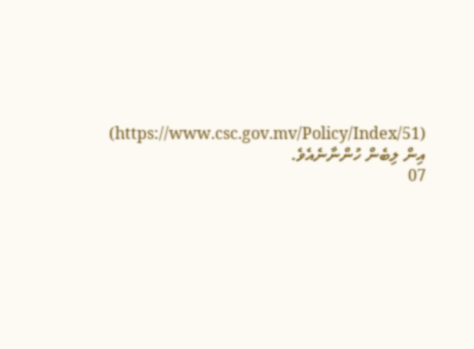(https://www.csc.gov.mv/Policy/Index/51) އިން ލިބެން ހުންނާނެއެވެ.
07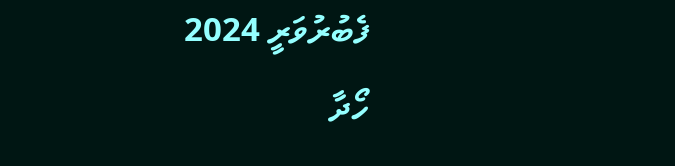ފެބުރުވަރީ 2024
ހޯދާ